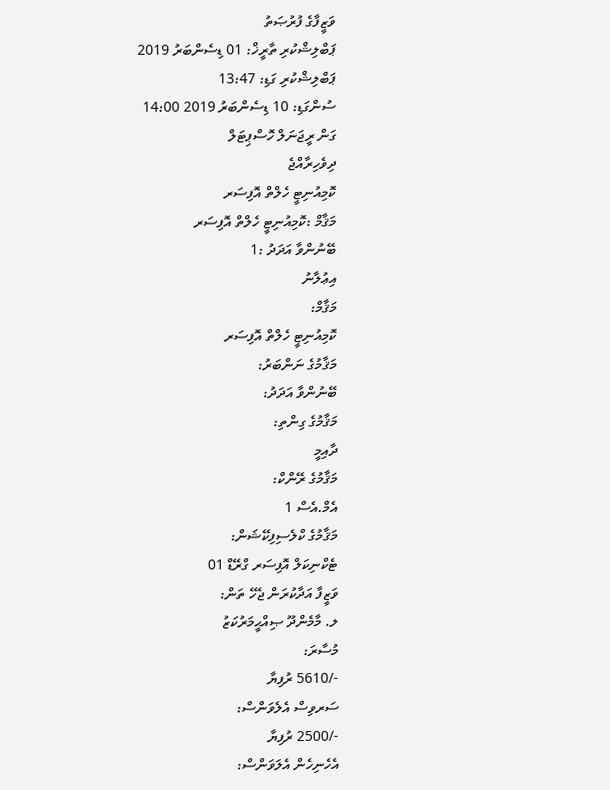ވަޒީފާގެ ފުރުޞަތު
ޕަބްލިޝްކުރި ތާރީޚް: 01 ޑިސެންބަރު 2019
ޕަބްލިޝްކުރި ގަޑި: 13:47
ސުންގަޑި: 10 ޑިސެންބަރު 2019 14:00
ގަން ރީޖަނަލް ހޮސްޕިޓަލް
ދިވެހިރާއްޖެ
ކޮމިއުނިޓީ ހެލްތް އޮފިސަރ
މަޤާމް :ކޮމިއުނިޓީ ހެލްތް އޮފިސަރ
ބޭނުންވާ އަދަދު :1
އިޢުލާނު
މަޤާމް:
ކޮމިއުނިޓީ ހެލްތް އޮފިސަރ
މަޤާމުގެ ނަންބަރު:
ބޭނުންވާ އަދަދު:
މަޤާމުގެ ގިންތި:
ދާއިމީ
މަޤާމުގެ ރޭންކް:
އެމް.އެސް 1
މަޤާމުގެ ކްލެސިފިކޭޝަން:
ޓެކްނިކަލް އޮފިސަރ ގްރޭޑް 01
ވަޒީފާ އަދާކުރަން ޖެހޭ ތަން:
ލ. މާމެންދޫ ޞިއްޙީމަރުކަޒު
މުސާރަ:
-/5610 ރުފިޔާ
ސަރވިސް އެލެވަންސް:
-/2500 ރުފިޔާ
އެހެނިހެން އެލަވަންސް: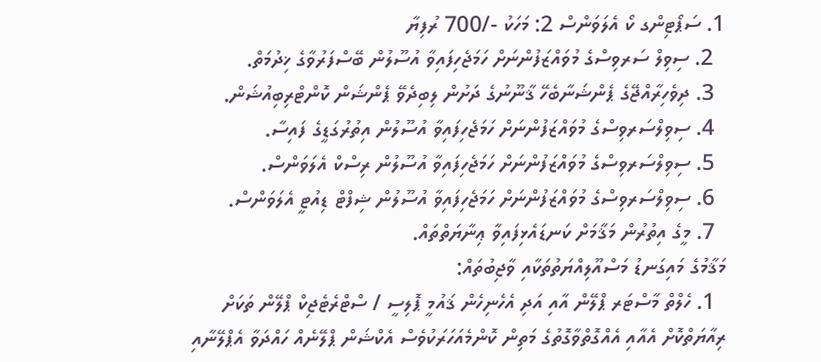1. ސަޕޯޓިންގ ކޯ އެލަވަންސް 2: މަހަކު -/700 ރުފިޔާ
  2. ސިވިލް ސަރވިސްގެ މުވައްޒަފުންނަށް ހަމަޖެހިފައިވާ އުސޫލުން ބޭސްފަރުވާގެ ޚިދުމަތް.
  3. ދިވެހިރާއްޖޭގެ ޕެންޝަނާބެހޭ ޤާނޫނުގެ ދަށުން ލިބިދެވޭ ޕެންޝަން ކޮންޓްރިބިއުޝަން.
  4. ސިވިލްސަރވިސްގެ މުވައްޒަފުންނަށް ހަމަޖެހިފައިވާ އުސޫލުން އިތުރުގަޑީގެ ފައިސާ.
  5. ސިވިލްސަރވިސްގެ މުވައްޒަފުންނަށް ހަމަޖެހިފައިވާ އުސޫލުން ރިސްކް އެލަވަންސް.
  6. ސިވިލްސަރވިސްގެ މުވައްޒަފުންނަށް ހަމަޖެހިފައިވާ އުސޫލުން ޝިފްޓް ޑިއުޓީ އެލަވަންސް.
  7. މީގެ އިތުރުން މަޤާމަށް ކަނޑައެޅިފައިވާ ޢިނާޔަތްތައް.
މަޤާމުގެ މައިގަނޑު މަސްއޫލިއްޔަތުތަކާއި ވާޖިބުތައް:
  1. ހެލްތް މާސްޓަރ ޕްލޭން އާއި އަދި އެހެނިހެން ޤައުމީ ޕޮލިސީ / ސްޓްރެޓެޖިކް ޕްލޭން ތަކަށް ރިއާޔަތްކޮށް އެއާއި އެއްގޮތްވާގޮތުގެ މަތިން ކޮންމެއަހަރަކުވެސް އެކްޝަން ޕްލޭނެއް ހައްދަވާ އެޕްލޭނާއި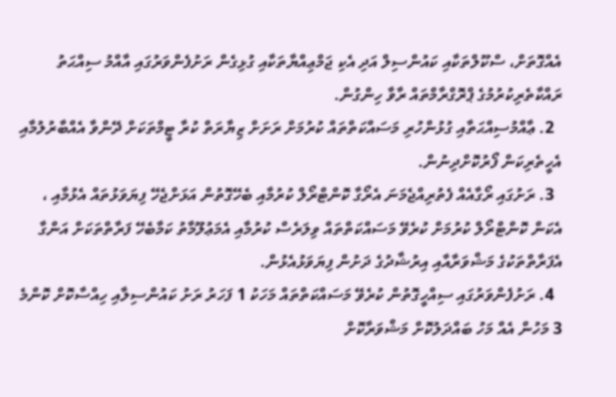އެއްގޮތަށް، ސްކޫލްތަކާއި ކައުންސިލް އަދި އެކި ޖަމްޢިއްޔާތަކާއި ގުޅިގެން ރަށުފެންވަރުގައި އާއްމު ސިއްޙަތު ރައްކާތެރިކުރުމުގެ ޕްރޮގްރާމްތައް ރާވާ ހިންގުން.
  2. ޢާއްމުސިއްޙަތާއި ގުޅުންހުރި މަސައްކަތްތައް ކުރުމަށް ރަށަށް ޒިޔާރަތް ކުރާ ޓީމްތަކަށް ދޭންވާ އެއްބާރުލުމާއި އެހީތެރިކަން ފޯރުކޮށްދިނުން.
  3. ރަށުގައި ރޯގާއެއް ފެތުރިއްޖެމަނަ އެރޯގާ ކޮންޓްރޯލް ކުރުމާއި ބެހޭގޮތުން އަޅަށްޖެހޭ ފިޔަވަޅުތައް އެޅުމާއި ، އެކަން ކޮންޓްރޯލް ކުރުމަށް ކުރެވޭ މަސައްކަތްތައް ވިލަރެސް ކުރުމާއި އެމަޢުލޫމާތު ކަމާބެހޭ ފަރާތްތަކަށް އަންގާ އެފަރާތްތަކުގެ މަޝްވަރާއާއި އިރުޝާދުގެ ދަށުން ފިޔަވަޅުއެޅުން.
  4. ރަށުފެންވަރުގައި ސިއްހީގޮތުން ކުރެވޭ މަސައްކަތްތައް މަހަކު 1 ފަހަރު ރަށު ކައުންސިލާއި ހިއްސާކޮށް ކޮންމެ 3 މަހުން އެއް މަހު ބައްދަލުކޮށް މަޝްވަރާކޮށް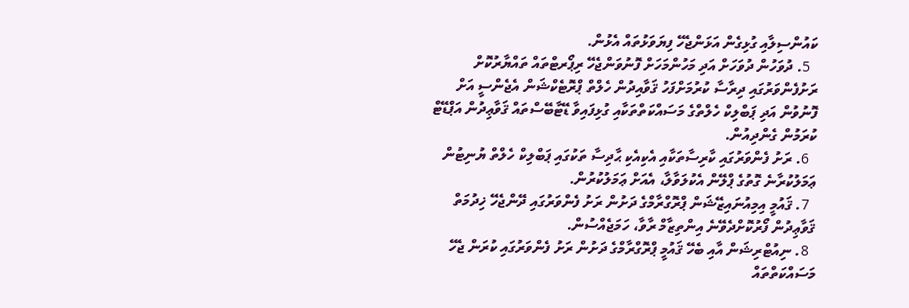ކައުންސިލާއި ގުޅިގެން އަޅަންޖެހޭ ފިޔަވަޅުތައް އެޅުން.
  5. ދުވަހުން ދުވަހަށް އަދި މަހުންމަހަށް ފޮނުވަންޖެހޭ ރިޕޯރޓްތައް ތައްޔާރުކޮށް ރަށުފެންވަރުގައި ދިރާސާ ކުރުމަށްފަހު ޤަވާއިދުން ހެލްތް ޕްރޮޓެކްޝަން އެޖެންސީ އަށް ފޮނުވުން އަދި ޕަބްލިކް ހެލްތްގެ މަސައްކަތްތަކާއި ގުޅިފައިވާ ޑޭޓާބޭސްތައް ޤަވާޢިދުން އަޕްޑޭޓް ކުރަމުން ގެންދިއުން.
  6. ރަށު ފެންވަރުގައި ކާރިސާތަކާއި އެކިއެކި ޙާދިސާ ތަކުގައި ޕަބްލިކް ހެލްތް ޔުނިޓުން ޢަމަލުކުރާނެ ގޮތުގެ ޕްލޭން އެކުލަވާލާ، އެއަށް ޢަމަލުކުރުން.
  7. ޤައުމީ އިމިއުނައިޒޭޝަން ޕްރޮގްރާމްގެ ދަށުން ރަށު ފެންވަރުގައި ދޭންޖެހޭ ޚިދުމަތް ޤަވާޢިދުން ފޯރުކޮށްދެވޭނެ އިންތިޒާމް ރާވާ، ހަމަޖެއްސުން.
  8. ނިއުޓްރިޝަން އާއި ބެހޭ ޤައުމީ ޕްރޮގްރާމްގެ ދަށުން ރަށު ފެންވަރުގައި ކުރަން ޖެހޭ މަސައްކަތްތައް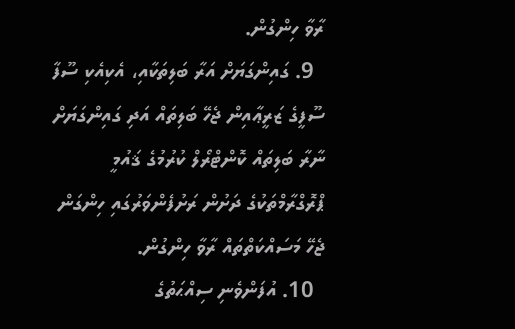ރާވާ ހިންގުން.
  9. ގައިންގަޔަށް އަރާ ބަލިތަކާއި، އެކިއެކި ސޫފާ ސޫފީގެ ޒަރީޢާއިން ޖެހޭ ބަލިތައް އަދި ގައިންގަޔަށް ނާރާ ބަލިތައް ކޮންޓްރޯލް ކުރުމުގެ ޤައުމީ ޕްރޮގްރާމްތަކުގެ ދަށުން ރަށުފެންވަރުގައި ހިންގަން ޖެހޭ މަސައްކަތްތައް ރާވާ ހިންގުން.
  10. އުފަންވެނި ސިއްޙަތުގެ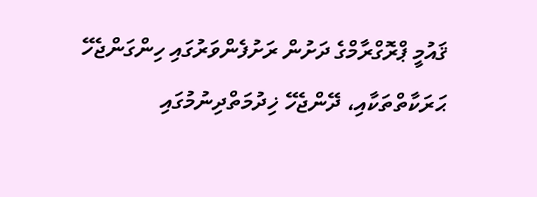ޤައުމީ ޕްރޮގްރާމްގެ ދަށުން ރަށުފެންވަރުގައި ހިންގަންޖެހޭ ޙަރަކާތްތަކާއި، ދޭންޖެހޭ ޚިދުމަތްދިނުމުގައި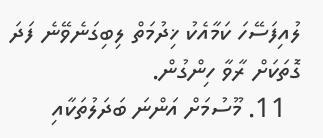ލުއިފަސޭހަ ކަމާއެކު ޚިދުމަތް ލިބިގަނެވޭނެ ފަދަ ގޮތަކަށް ރާވާ ހިންގުން.
  11. މޫސުމަށް އަންނަ ބަދަލުތަކާއި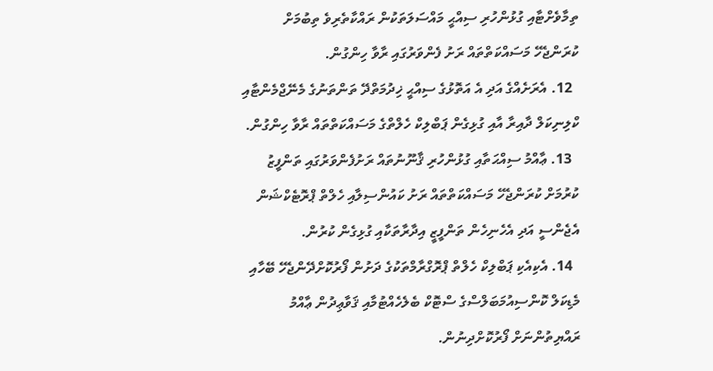ތިމާވެށްޓާއި ގުޅުންހުރި ސިއްޙީ މައްސަލަތަކުން ރައްކާތެރިވެ ތިބުމަށް ކުރަންޖެހޭ މަސައްކަތްތައް ރަށު ފެންވަރުގައި ރާވާ ހިންގުން.
  12. އެރަށެއްގެ އަދި އެ އަތޮޅުގެ ސިއްޙީ ޚިދުމަތްދޭ ތަންތަނުގެ މެނޭޖްމެންޓާއި ކްލިނިކަލް ދާއިރާ އާއި ގުޅިގެން ޕަބްލިކް ހެލްތްގެ މަސައްކަތްތައް ރާވާ ހިންގުން.
  13. ޢާއްމު ސިއްޙަތާއި ގުޅުންހުރި ޤާނޫނުތައް ރަށުފެންވަރުގައި ތަންފީޒު ކުރުމަށް ކުރަންޖެހޭ މަސައްކަތްތައް ރަށު ކައުންސިލާއި ހެލްތް ޕްރޮޓެކްޝަން އެޖެންސީ އަދި އެހެނިހެން ތަންފީޒީ އިދާރާތަކާއި ގުޅިގެން ކުރުން.
  14. އެކިއެކި ޕަބްލިކް ހެލްތް ޕްރޮގްރާމްތަކުގެ ދަށުން ފޯރުކޮށްދޭންޖެހޭ ބޭހާއި މެޑިކަލް ކޮންސިއުމަބަލްސްގެ ސްޓޮކް ބެލެހެއްޓުމާއި ޤަވާޢިދުން ޢާއްމު ރައްޔިތުންނަށް ފޯރުކޮށްދިނުން.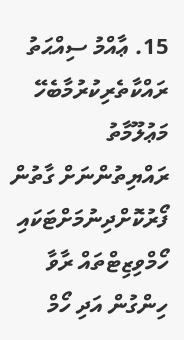15. ޢާއްމު ސިއްޙަތު ރައްކާތެރިކުރުމާބެހޭ މަޢުލޫމާތު ރައްޔިތުންނަށް ގާތުން ފޯރުކޮށްދިނުމަށްޓަކައި ހޯމްވިޒިޓްތައް ރާވާ ހިންގުން އަދި ހޯމް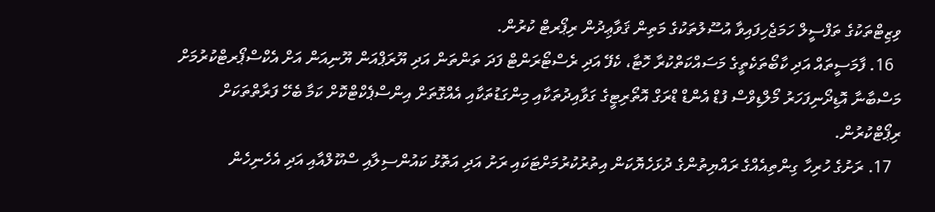ވިޒިޓްތަކުގެ ތަފްސީލް ހަމަޖެހިފައިވާ އުސޫލުތަކުގެ މަތިން ޤަވާޢިދުން ރިޕޯރޓް ކުރުން.
  16. ފާމަސީތައް އަދި ކާބޯތަކެތީގެ މަސައްކަތްކުރާ ހޮޓާ، ކެފޭ އަދި ރެސްޓޯރަންޓް ފަދަ ތަންތަން އަދި ޔޫރަޕްއަން ޔޫނިއަން އަށް އެކްސްޕޯރޓްކުރުމަށް މަސްބާނާ އޮޑިދޯނިފަހަރު މޯލްޑިވްސް ފުޑް އެންޑް ޑްރަގް އޮތޯރިޓީގެ ގަވާއިދުތަކާއި މިންގަޑުތަކާއި އެއްގޮތަށް އިންސްޕެކްޓްކޮށް ކަމާ ބެހޭ ފަރާތްތަކަށް ރިޕޯޓްކުރުން.
  17. ރަށުގެ ހުރިހާ ގިންތިއެއްގެ ރައްޔިތުންގެ ދުޅަހެޔޮކަން އިތުރުކުރުމަށްޓަކައި ރަށު އަދި އަތޮޅު ކައުންސިލާއި ސްކޫލްއާއި އަދި އެހެނިހެން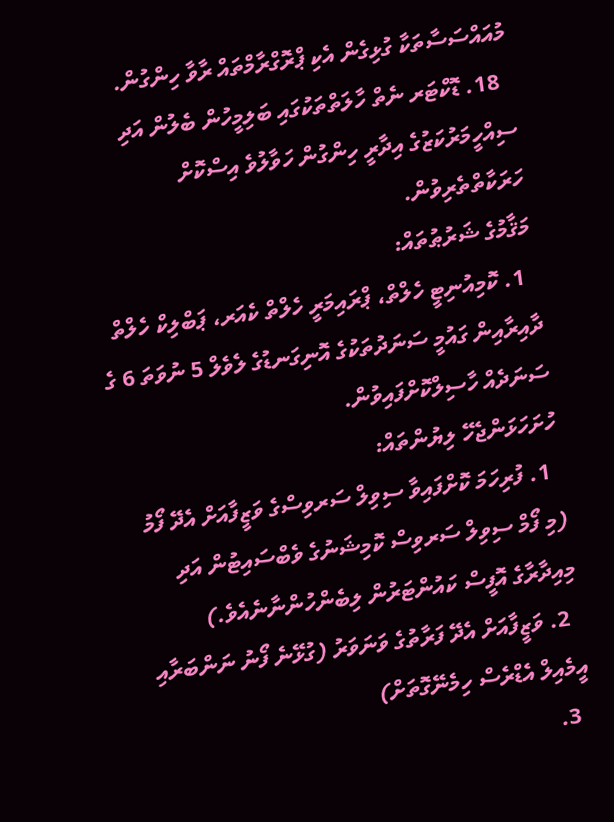މުއައްސަސާތަކާ ގުޅިގެން އެކި ޕްރޮގްރާމްތައް ރާވާ ހިންގުން.
  18. ޑޮކްޓަރ ނެތް ހާލަތްތަކުގައި ބަލިމީހުން ބެލުން އަދި ސިއްހީމަރުކަޒުގެ އިދާރީ ހިންގުން ހަވާލުވެ އިސްކޮށް ހަރަކާތްތެރިވުން.
މަޤާމުގެ ޝަރުޠުތައް:
  1. ކޮމިއުނިޓީ ހެލްތް، ޕްރައިމަރީ ހެލްތް ކެއަރ، ޕަބްލިކް ހެލްތް ދާއިރާއިން ގައުމީ ސަނަދުތަކުގެ އޮނިގަނޑުގެ ލެވެލް 5 ނުވަތަ 6 ގެ ސަނަދެއް ހާސިލްކޮށްފައިވުން.
ހުށަހަޅަންޖެހޭ ލިޔުންތައް:
  1. ފުރިހަމަ ކޮށްފައިވާ ސިވިލް ސަރވިސްގެ ވަޒީފާއަށް އެދޭ ފޯމު (މި ފޯމް ސިވިލް ސަރވިސް ކޮމިޝަނުގެ ވެބްސައިޓުން އަދި މިއިދާރާގެ އޮފީސް ކައުންޓަރުން ލިބެންހުންނާނެއެވެ.)
  2. ވަޒީފާއަށް އެދޭ ފަރާތުގެ ވަނަވަރު (ގުޅޭނެ ފޯނު ނަންބަރާއި އީމެއިލް އެޑްރެސް ހިމެނޭގޮތަށް)
  3.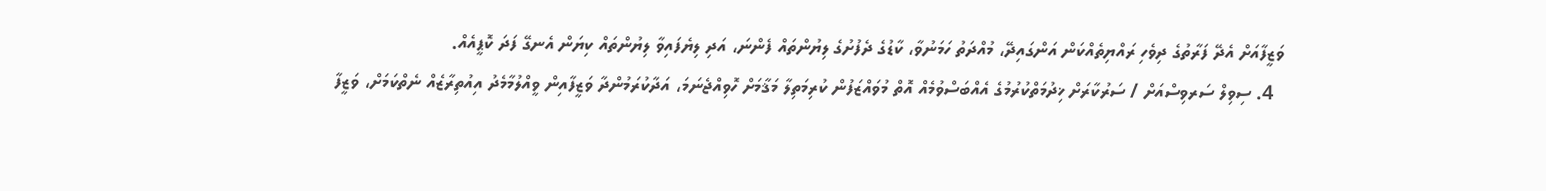ވަޒީފާއަށް އެދޭ ފަރާތުގެ ދިވެހި ރައްޔިތެއްކަން އަންގައިދޭ، މުއްދަތު ހަމަނުވާ، ކާޑުގެ ދެފުށުގެ ލިޔުންތައް ފެންނަ، އަދި ލިޔެފައިވާ ލިޔުންތައް ކިޔަން އެނގޭ ފަދަ ކޮޕީއެއް.
  4. ސިވިލް ސަރވިސްއަށް / ސަރުކާރަށް ޚިދުމަތްކުރުމުގެ އެއްބަސްވުމެއް އޮތް މުވައްޒަފުން ކުރިމަތިލާ މަޤާމަށް ހޮވިއްޖެނަމަ، އަދާކުރަމުންދާ ވަޒީފާއިން ވީއްލުމާމެދު އިއުތިރާޒެއް ނެތްކަމަށް، ވަޒީފާ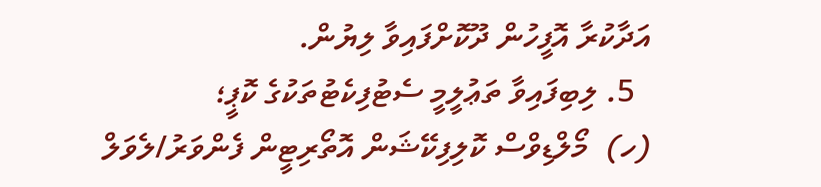އަދާކުރާ އޮފީހުން ދޫކޮށްފައިވާ ލިޔުން.
  5. ލިބިފައިވާ ތަޢުލީމީ ސެޓުފިކެޓުތަކުގެ ކޮޕީ؛
(ހ)  މޯލްޑިވްސް ކޮލިފިކޭޝަން އޮތޯރިޓީން ފެންވަރު/ލެވަލް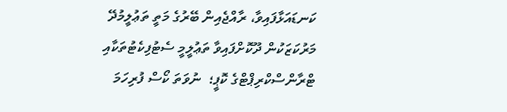ކަނޑައަޅާފައިވާ، ރާއްޖެއިން ބޭރުގެ މަތީ ތަޢުލީމުދޭ މަރުކަޒަކުން ދޫކޮށްފައިވާ ތަޢުލީމީ ސެޓުފިކެޓުތަކާއި ޓްރާންސްކްރިޕްޓްގެ ކޮޕީ؛  ނުވަތަ ކޯސް ފުރިހަމަ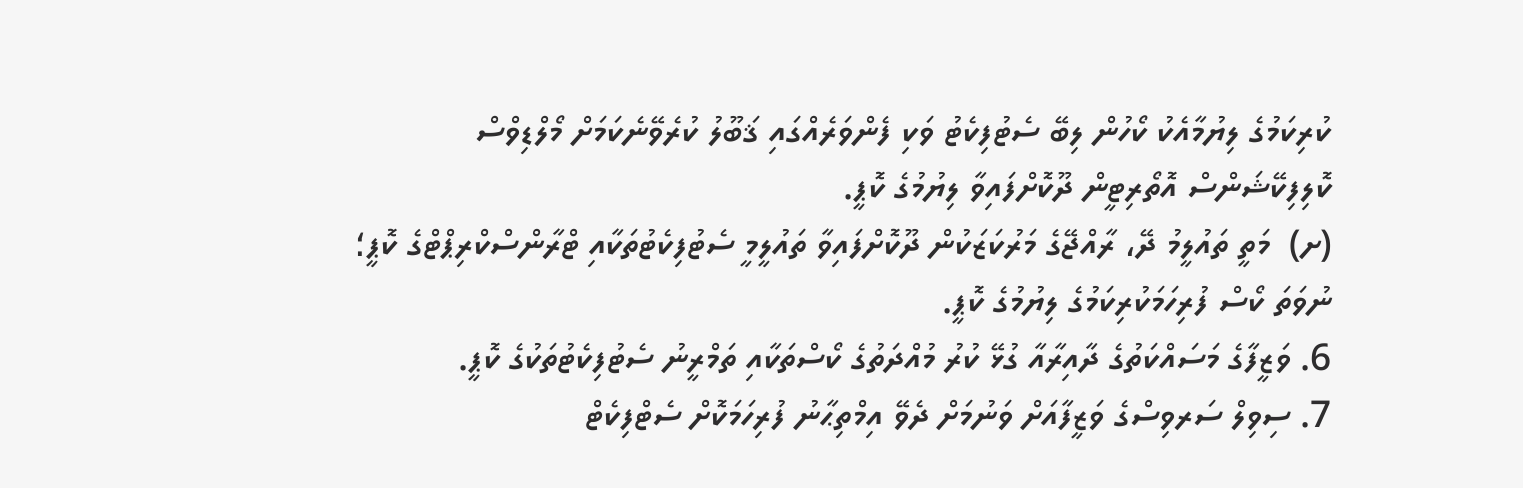ކުރިކަމުގެ ލިޔުމާއެކު ކޯހުން ލިބޭ ސެޓުފިކެޓު ވަކި ފެންވަރެއްގައި ޤަބޫލު ކުރެވޭނެކަމަށް މޯލްޑިވްސް ކޮލިފިކޭޝަންސް އޮތޯރިޓީން ދޫކޮށްފައިވާ ލިޔުމުގެ ކޮޕީ.
(ށ)  މަތީ ތައުލީމު ދޭ، ރާއްޖޭގެ މަރުކަޒަކުން ދޫކޮށްފައިވާ ތައުލީމީ ސެޓުފިކެޓުތަކާއި ޓްރާންސްކްރިޕްޓްގެ ކޮޕީ؛ ނުވަތަ ކޯސް ފުރިހަމަކުރިކަމުގެ ލިޔުމުގެ ކޮޕީ.
6. ވަޒީފާގެ މަސައްކަތުގެ ދާއިރާއާ ގުޅޭ ކުރު މުއްދަތުގެ ކޯސްތަކާއި ތަމްރީނު ސެޓުފިކެޓުތަކުގެ ކޮޕީ.
7. ސިވިލް ސަރވިސްގެ ވަޒީފާއަށް ވަނުމަށް ދެވޭ އިމްތިޙާނު ފުރިހަމަކޮށް ސެޓްފިކެޓް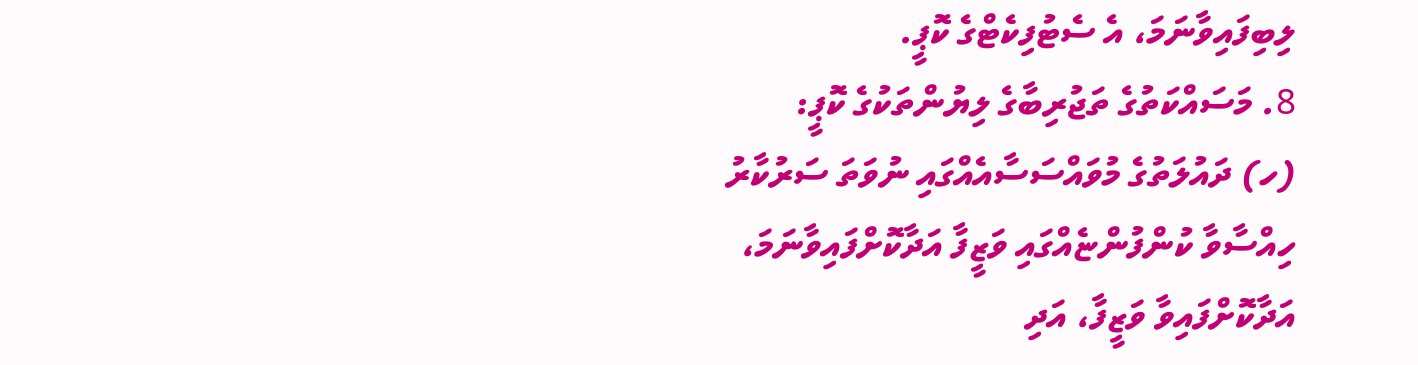ލިބިފައިވާނަމަ، އެ ސެޓުފިކެޓްގެ ކޮޕީ.
8. މަސައްކަތުގެ ތަޖުރިބާގެ ލިޔުންތަކުގެ ކޮޕީ:
(ހ) ދައުލަތުގެ މުވައްސަސާއެއްގައި ނުވަތަ ސަރުކާރު ހިއްސާވާ ކުންފުންޏެއްގައި ވަޒީފާ އަދާކޮށްފައިވާނަމަ، އަދާކޮށްފައިވާ ވަޒީފާ، އަދި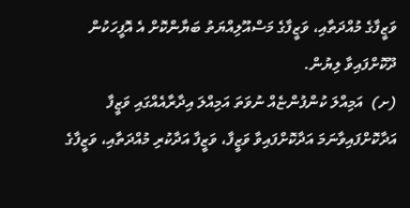ވަޒީފާގެ މުއްދަތާއި، ވަޒީފާގެ މަސްއޫލިއްޔަތު ބަޔާންކޮށް އެ އޮފީހަކުން ދޫކޮށްފައިވާ ލިޔުން.
(ށ)  އަމިއްލަ ކުންފުންޏެއް ނުވަތަ އަމިއްލަ އިދާރާއެއްގައި ވަޒީފާ އަދާކޮށްފައިވާނަމަ އަދާކޮށްފައިވާ ވަޒީފާ، ވަޒީފާ އަދާކުރި މުއްދަތާއި، ވަޒީފާގެ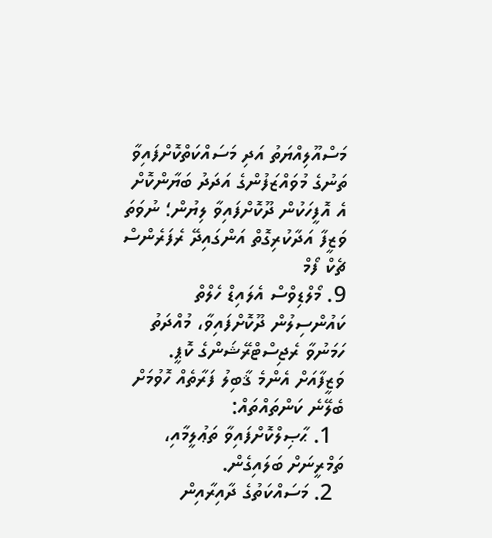މަސްއޫލިއްޔަތު އަދި މަސައްކަތްކޮށްފައިވާ ތަނުގެ މުވައްޒަފުންގެ އަދަދު ބަޔާންކޮށް އެ އޮފީހަކުން ދޫކޮށްފައިވާ ލިޔުން؛ ނުވަތަ ވަޒީފާ އަދާކުރިގޮތް އަންގައިދޭ ރެފަރެންސް ޗެކް ފޯމް
9. މޯލްޑިވްސް އެލައިޑް ހެލްތް ކައުންސިލުން ދޫކޮށްފައިވާ، މުއްދަތު ހަމަނުވާ ރެޖިސްޓްރޭޝަންގެ ކޮޕީ.
ވަޒީފާއަށް އެންމެ ޤާބިލު ފަރާތެއް ހޮވުމަށް ބެލޭނެ ކަންތައްތައް:
  1. ޙާޞިލްކޮށްފައިވާ ތަޢުލީމާއި، ތަމްރީނަށް ބަލައިގެން.
  2. މަސައްކަތުގެ ދާއިރާއިން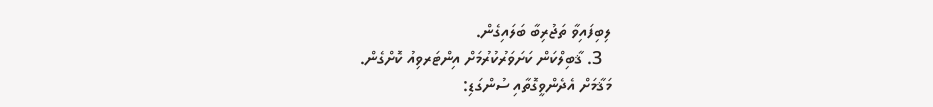ލިބިފައިވާ ތަޖުރިބާ ބަލައިގެން.
  3. ޤާބިލްކަން ކަށަވަރުކުރުމަށް އިންޓަރވިއު ކޮށްގެން.
މަޤާމަށް އެދެންވީގޮތާއި ސުންގަޑި: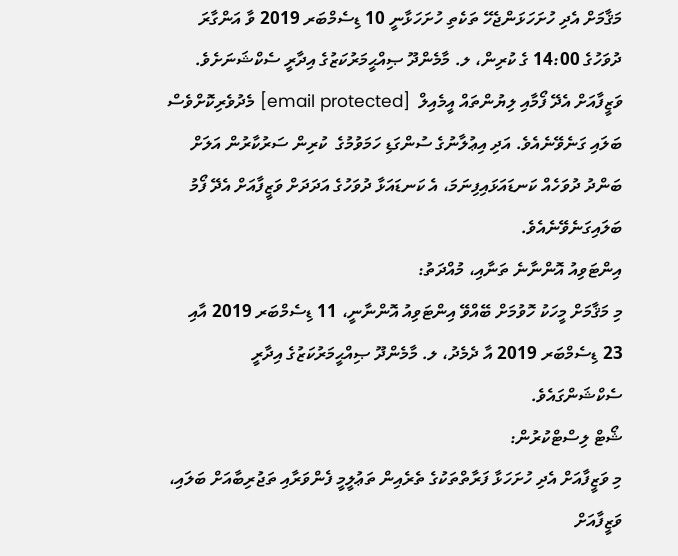މަޤާމަށް އެދި ހުށަހަޅަންޖެހޭ ތަކެތި ހުށަހަޅާނީ 10 ޑިސެމްބަރ 2019 ވާ އަންގާރަ ދުވަހުގެ 14:00 ގެ ކުރިން، ލ. މާމެންދޫ ޞިއްޙީމަރުކަޒުގެ އިދާރީ ސެކްޝަނަށެވެ. ވަޒީފާއަށް އެދޭ ފޯމާއި ލިޔުންތައް އީމެއިލް  [email protected] މެދުވެރިކޮށްވެސް ބަލައި ގަނެވޭނެއެވެ. އަދި އިޢުލާނުގެ ސުންގަޑި ހަމަވުމުގެ  ކުރިން ސަރުކާރުން އަލަށް ބަންދު ދުވަހެއް ކަނޑައަޅައިފިނަމަ، އެ ކަނޑައަޅާ ދުވަހުގެ އަދަދަށް ވަޒީފާއަށް އެދޭ ފޯމު ބަލައިގަނެވޭނެއެވެ.
އިންޓަވިއު އޮންނާނެ ތަނާއި، މުއްދަތު:
މި މަޤާމަށް މީހަކު ހޮވުމަށް ބޭއްވޭ އިންޓަވިއު އޮންނާނީ، 11 ޑިސެމްބަރ 2019 އާއި 23 ޑިސެމްބަރ 2019 އާ ދެމެދު، ލ. މާމެންދޫ ޞިއްޙީމަރުކަޒުގެ އިދާރީ ސެކްޝަންގައެވެ.
ޝޯޓް ލިސްޓްކުރުން:
މި ވަޒީފާއަށް އެދި ހުށަހަޅާ ފަރާތްތަކުގެ ތެރެއިން ތަޢުލީމީ ފެންވަރާއި ތަޖުރިބާއަށް ބަލައި، ވަޒީފާއަށް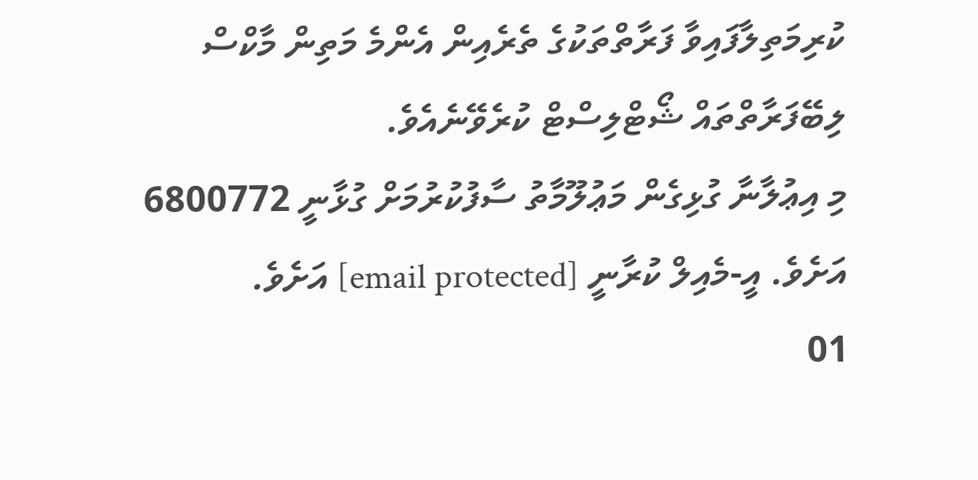ކުރިމަތިލާފައިވާ ފަރާތްތަކުގެ ތެރެއިން އެންމެ މަތިން މާކްސް ލިބޭފަރާތްތައް ޝޯޓްލިސްޓް ކުރެވޭނެއެވެ.
މި އިޢުލާނާ ގުޅިގެން މަޢުލޫމާތު ސާފުކުރުމަށް ގުޅާނީ 6800772 އަށެވެ. އީ-މެއިލް ކުރާނީ [email protected] އަށެވެ.
01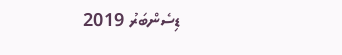ޑިސެންބަރު 2019